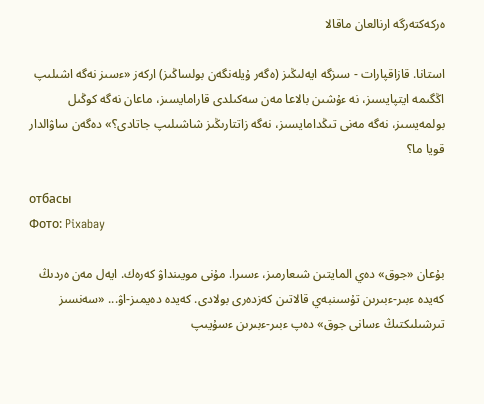ەركەكتەرگە ارنالعان ماقالا

استانا. قازاقپارات - سىزگە ايەلىڭىز (ەگەر ۇيلەنگەن بولساڭىز) اركەز «ءسىز نەگە اشىلىپ اڭگىمە ايتپايسىز، نە ءۇشىن بالاعا مەن سەكىلدى قارامايسىز، ماعان نەگە كوڭىل بولمەيسىز، نەگە مەنى تىڭدامايسىز، نەگە زاتتارىڭىز شاشىلىپ جاتادى؟» دەگەن ساۋالدار قويا ما؟

отбасы
Фото: Pixabay

بۇعان «جوق» دەي المايتىن شىعارمىز، ءسىرا. مۇنى مويىنداۋ كەرەك. ايەل مەن ەردىڭ كەيدە ءبىر-ءبىرىن تۇسىنبەي قالاتىن كەزدەرى بولادى. كەيدە دەيمىز-اۋ... «سەنسىز تىرشىلىكتىڭ ءسانى جوق» دەپ ءبىر-ءبىرىن ءسۇيىپ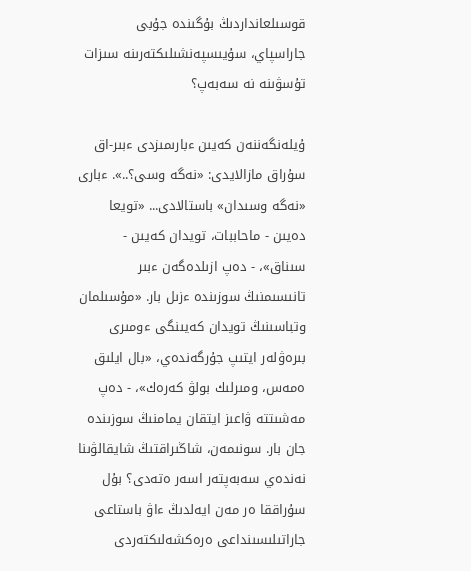قوسىلعانداردىڭ بۇگىندە جۇبى جاراسپاي، سۇيىسپەنشىلىكتەرىنە سىزات تۇسۋىنە نە سەبەپ؟

ۇيلەنگەننەن كەيىن ءبارىمىزدى ءبىر-اق سۇراق مازالايدى: «نەگە وسى؟..». ءبارى «نەگە وسىدان» باستالادى... «تويعا دەيىن - ماحاببات، تويدان كەيىن - سىناق»، - دەپ ازىلدەگەن ءبىر تانىسىمنىڭ سوزىندە ءزىل بار. «مۇسىلمان وتباسىنىڭ تويدان كەيىنگى ءومىرى بىرەۋلەر ايتىپ جۇرگەندەي، «بال ايلىق ەمەس، ومىرلىك بولۋ كەرەك»، - دەپ مەشىتتە ۋاعىز ايتقان يمامنىڭ سوزىندە جان بار. سونىمەن، شاڭىراقتىڭ شايقالۋىنا نەندەي سەبەپتەر اسەر ەتەدى؟ بۇل سۇراققا ەر مەن ايەلدىڭ ءاۋ باستاعى جاراتىلىسىنداعى ەرەكشەلىكتەردى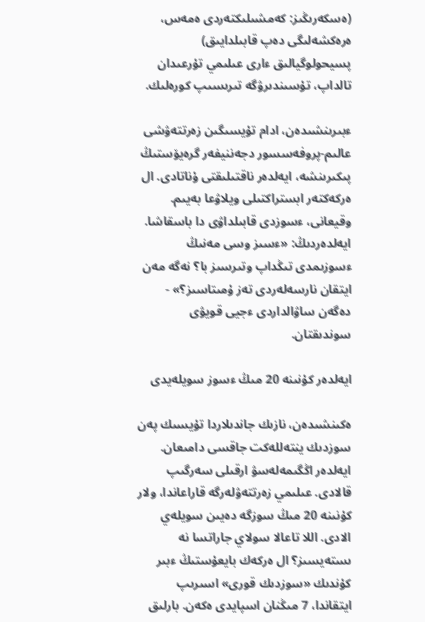(ەسكەرىڭىز: كەمشىلىكتەردى ەمەس، ەرەكشەلىگى دەپ قابىلدايىق) پسيحولوگيالىق ءارى عىلىمي تۇرعىدان تالداپ، تۇسىندىرۋگە تىرىسىپ كورەلىك.

ءبىرىنشىدەن، ادام تۇيسىگىن زەرتتەۋشى عالىم-پروفەسسور دجەننيفەر گرەيۆستىڭ پىكىرىنشە، ايەلدەر ناقتىلىقتى ۇناتادى. ال ەركەكتەر ابستراكتىلى ويلاۋعا بەيىم. وقيعانى، ءسوزدى قابىلداۋى دا باسقاشا. ايەلدەردىڭ: «ءسىز وسى مەنىڭ ءسوزىمدى تىڭداپ وتىرسىز با؟ نەگە مەن ايتقان نارسەلەردى تەز ۇمىتاسىز؟» - دەگەن ساۋالداردى ءجيى قويۋى سوندىقتان.

ايەلدەر كۇنىنە 20 مىڭ ءسوز سويلەيدى

ەكىنشىدەن، نازىك جاندىلاردا تۇيسىك پەن سوزدىك ينتەللەكت جاقسى دامىعان. ايەلدەر اڭگىمەلەسۋ ارقىلى سەرگىپ قالادى. عىلىمي زەرتتەۋلەرگە قاراعاندا، ولار كۇنىنە 20 مىڭ سوزگە دەيىن سويلەي الادى. اللا تاعالا سولاي جاراتسا نە ىستەيسىز؟ ال ەركەك بايعۇستىڭ ءبىر كۇندىك «سوزدىك قورى» اسىرىپ ايتقاندا، 7 مىڭنان اسپايدى ەكەن. بارلىق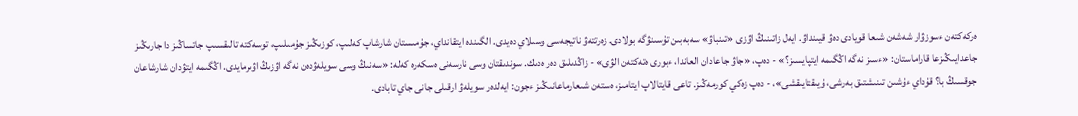ەركەكتەن ءسوزۋار شەشەن شىعا قويادى دەۋ قيىنداۋ. ايەل زاتىنىڭ اۋزى «تىنباۋ» سەبەبىن تۇسىنۋگە بولادى. زەرتتەۋ ناتيجەسى وسىلاي دەيدى. الگىندە ايتقانداي، جۇمىستان شارشاپ كەلىپ، كوزىڭىز جۇمىلىپ، توسەكتە تالىقسىپ جاتساڭىز دا جارىڭىز جاعدايىڭىزعا قاراماستان: «ءسىز نەگە اڭگىمە ايتپايسىز؟» - دەپ، «جاۋ جاعادان العاندا، ءبورى ەتەكتەن الۋى» - زاڭدىلىق دەر ەدىك. سوندىقتان وسى نارسەنى ەسكەرە كەلە: «سەنىڭ وسى سويلەۋدەن نەگە اۋزىڭ اۋىرمايدى. اڭگىمە ايتۋدان شارشاعان جوقسىڭ با؟ قۇداي ءۇشىن تىنىشتىق بەرشى، ۇيىقتايىقشى»، - دەپ زەكي كورمەڭىز. تاعى قايتالاپ ايتامىز، ەستەن شىعارماعانىڭىز ءجون: ايەلدەر سويلەۋ ارقىلى جانى جاي تابادى.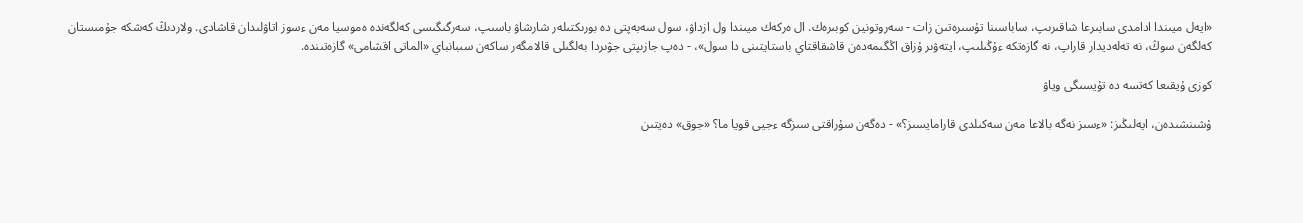«ايەل ميىندا ادامدى سابىرعا شاقىرىپ، ساباسىنا تۇسىرەتىن زات - سەروتونين كوبىرەك. ال ەركەك ميىندا ول ازداۋ، سول سەبەپتى دە بورىكتىلەر شارشاۋ باسىپ، سەرگىگىسى كەلگەندە ەموسيا مەن ءسوز اتاۋلىدان قاشادى. ولاردىڭ كەشكە جۇمىستان كەلگەن سوڭ، نە تەلەديدار قاراپ، نە گازەتكە ءۇڭىلىپ، ايتەۋىر ۇزاق اڭگىمەدەن قاشقاقتاي باستايتىنى دا سول»، - دەپ جازىپتى جۋىردا بەلگىلى قالامگەر ساكەن سىبانباي «الماتى اقشامى» گازەتىندە.

كوزى ۇيقىعا كەتسە دە تۇيسىگى وياۋ

ۇشىنشىدەن، ايەلىڭىز: «ءسىز نەگە بالاعا مەن سەكىلدى قارامايسىز؟» - دەگەن سۇراقتى سىزگە ءجيى قويا ما؟ «جوق» دەيتىن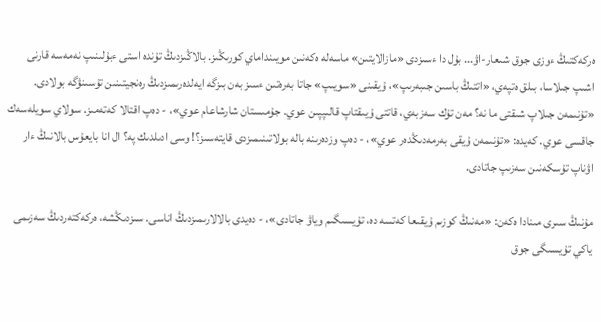ەركەكتىڭ ءوزى جوق شىعار-اۋ... بۇل دا ءسىزدى «مازالايتىن» ماسەلە ەكەنىن مويىنداماي كورىڭىز. بالاڭىزدىڭ تۇندە استى ءبۇلىنىپ نەمەسە قارنى اشىپ جىلاسا، بىلق ەتپەي، «اتتىڭ باسىن جىبەرىپ»، ۇيقىنى «سويىپ» جاتا بەرەتىن ءسىز بەن بىزگە ايەلدەرىمىزدىڭ رەنجيتىنىن تۇسىنۋگە بولادى. «تۇنىمەن جىلاپ شىقتى ما نە؟ مەن تۇك سەزبەي، قاتتى ۇيىقتاپ قالىپپىن عوي. جۇمىستان شارشاعام عوي»، - دەپ اقتالا كەتەمىز. سولاي سويلەسەك جاقسى عوي. كەيدە: «تۇنىمەن ۇيقى بەرمەدىڭدەر عوي»، - دەپ وزدەرىنە بالە بولاتىنىمىزدى قايتەسىز؟! وسى ادىلدىك پە؟ ال انا بايعۇس بالانىڭ ءار اۋناپ تۇسكەنىن سەزىپ جاتادى.

مۇنىڭ سىرى مىنادا ەكەن: «مەنىڭ كوزىم ۇيقىعا كەتسە دە، تۇيسىگىم وياۋ جاتادى»، - دەيدى بالالارىمىزدىڭ اناسى. سىزدىڭشە، ەركەكتەردىڭ سەزىمى ياكي تۇيسىگى جوق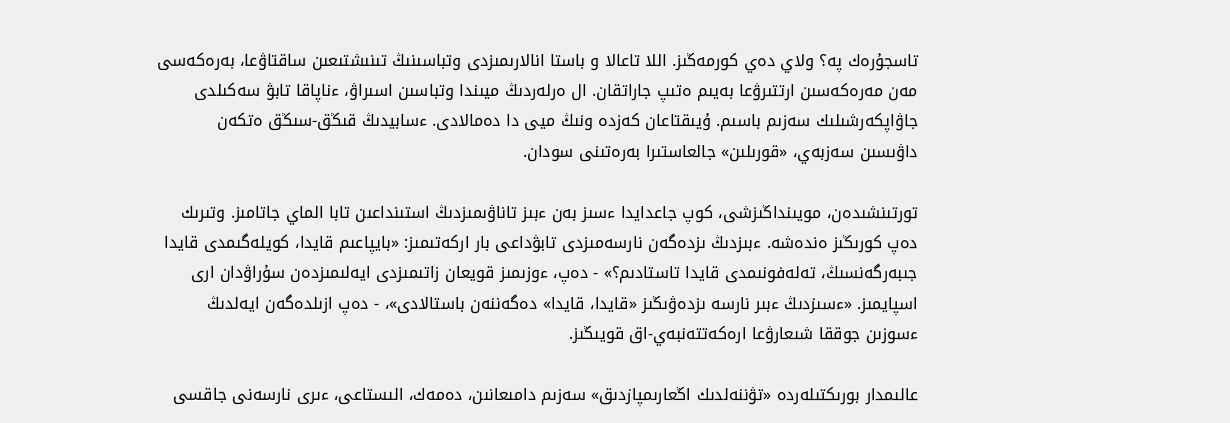تاسجۇرەك پە؟ ولاي دەي كورمەڭىز. اللا تاعالا و باستا انالارىمىزدى وتباسىنىڭ تىنىشتىعىن ساقتاۋعا، بەرەكەسى مەن مەرەكەسىن ارتتىرۋعا بەيىم ەتىپ جاراتقان. ال ەرلەردىڭ ميىندا وتباسىن اسىراۋ، ءناپاقا تابۋ سەكىلدى جاۋاپكەرشىلىك سەزىم باسىم. ۇيىقتاعان كەزدە ونىڭ ميى دا دەمالادى. ءسابيدىڭ قىڭق-سىڭق ەتكەن داۋىسىن سەزبەي، «قورىلىن» جالعاستىرا بەرەتىنى سودان.

تورتىنشىدەن، مويىنداڭىزشى، كوپ جاعدايدا ءسىز بەن ءبىز تاناۋىمىزدىڭ استىنداعىن تابا الماي جاتامىز. وتىرىك دەپ كورىڭىز ەندەشە. ءبىزدىڭ ىزدەگەن نارسەمىزدى تابۋداعى بار اركەتىمىز: «بايپاعىم قايدا، كويلەگىمدى قايدا جىبەرگەنسىڭ، تەلەفونىمدى قايدا تاستادىم؟» - دەپ، ءوزىمىز قويعان زاتىمىزدى ايەلىمىزدەن سۇراۋدان ارى اسپايمىز. «ءسىزدىڭ ءبىر نارسە ىزدەۋىڭىز «قايدا، قايدا» دەگەننەن باستالادى»، - دەپ ازىلدەگەن ايەلدىڭ ءسوزىن جوققا شىعارۋعا ارەكەتتەنبەي-اق قويىڭىز.

عالىمدار بورىكتىلەردە «تۋننەلدىك اڭعارىمپازدىق» سەزىم دامىعانىن، دەمەك، الىستاعى، ءىرى نارسەنى جاقسى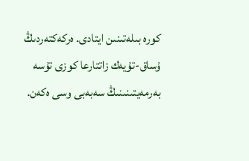كورە بىلەتىنىن ايتادى. ەركەكتەردىڭ ۇساق-تۇيەك زاتتارعا كوزى تۇسە بەرمەيتىنىنىڭ سەبەبى وسى ەكەن.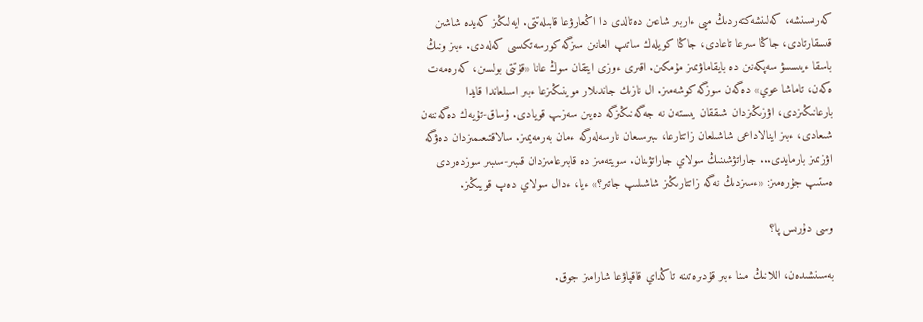كەرىسىنشە، كەلىنشەكتەردىڭ ميى ءاربىر شاعىن دەتالدى دا اڭعارۋعا قابىلەتتى. ايەلىڭىز كەيدە شاشىن قىسقارتادى، جاڭا سىرعا تاعادى، جاڭا كويلەك ساتىپ العانىن سىزگە كورسەتكىسى كەلەدى. ءبىز ونىڭ باسقا ءيىسسۋ سەپكەنىن دە بايقاماۋىمىز مۇمكىن. اقىرى ءوزى ايتقان سوڭ عانا «قۇتتى بولسىن، كەرەمەت ەكەن، تاماشا عوي» دەگەن سوزگە كوشەمىز. ال نازىك جاندىلار موينىڭىزعا ءبىر اسىلعاندا قايدا بارعانىڭىزدى، اۋزىڭىزدان شىققان يىستەن نە جەگەنىڭىزگە دەيىن سەزىپ قويادى. ۇساق-تۇيەك دەگەننەن شىعادى، ءبىز اينالاداعى شاشىلعان زاتتارعا، ىبىرسىعان نارسەلەرگە ءمان بەرمەيمىز. سالاقتىعىمىزدان دەۋگە اۋزىمىز بارمايدى... جاراتۋشىنىڭ سولاي جاراتۋىنان. سويتەمىز دە قابىرعامىزدان قىبىر-سىبىر سوزدەردى ەستىپ جۇرەمىز: «ءسىزدىڭ نەگە زاتتارىڭىز شاشىلىپ جاتىر؟» ءيا، ءدال سولاي دەپ قويىڭىز.

وسى دۇرىس پا؟

بەسىنشىدەن، اللانىڭ مىنا ءبىر قۇدىرەتىنە تاڭداي قاقپاۋعا شارامىز جوق.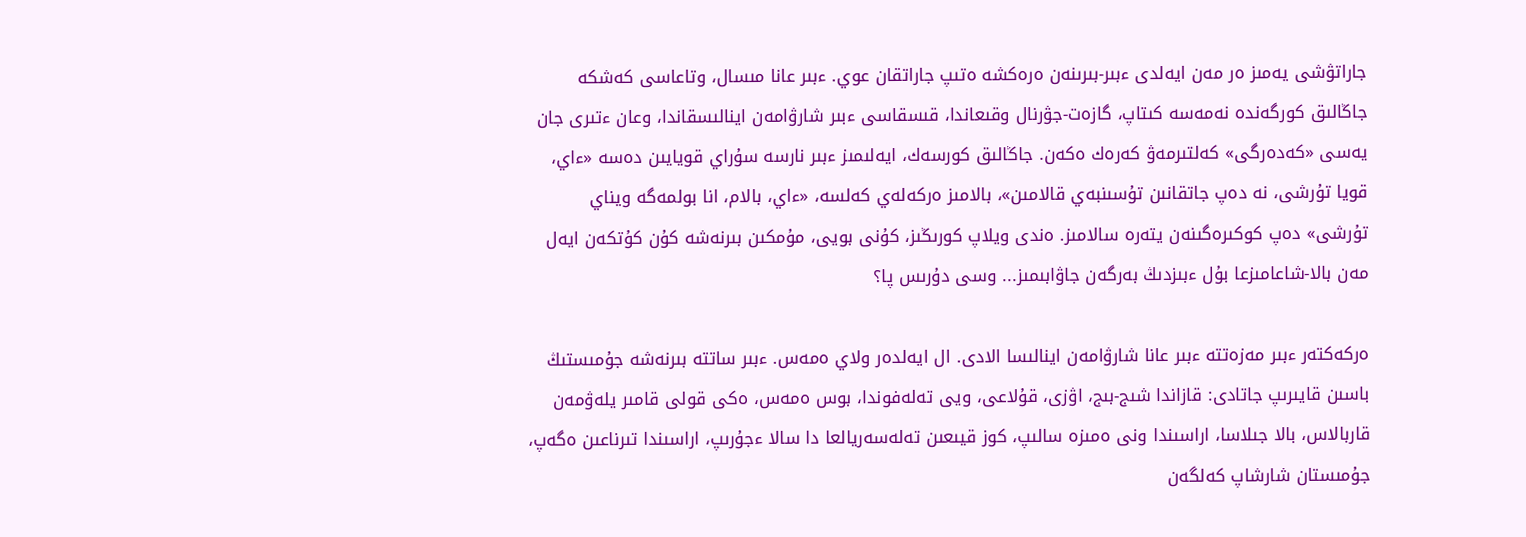جاراتۋشى يەمىز ەر مەن ايەلدى ءبىر-بىرىنەن ەرەكشە ەتىپ جاراتقان عوي. ءبىر عانا مىسال، وتاعاسى كەشكە جاڭالىق كورگەندە نەمەسە كىتاپ، گازەت-جۋرنال وقىعاندا، قىسقاسى ءبىر شارۋامەن اينالىسقاندا، وعان ءتىرى جان يەسى «كەدەرگى» كەلتىرمەۋ كەرەك ەكەن. جاڭالىق كورسەك، ايەلىمىز ءبىر نارسە سۇراي قويايىن دەسە «ءاي، قويا تۇرشى، نە دەپ جاتقانىن تۇسىنبەي قالامىن»، بالامىز ەركەلەي كەلسە، «ءاي، بالام، انا بولمەگە ويناي تۇرشى» دەپ كوكىرەگىنەن يتەرە سالامىز. ەندى ويلاپ كورىڭىز، كۇنى بويى، مۇمكىن بىرنەشە كۇن كۇتكەن ايەل مەن بالا-شاعامىزعا بۇل ءبىزدىڭ بەرگەن جاۋابىمىز... وسى دۇرىس پا؟

ەركەكتەر ءبىر مەزەتتە ءبىر عانا شارۋامەن اينالىسا الادى. ال ايەلدەر ولاي ەمەس. ءبىر ساتتە بىرنەشە جۇمىستىڭ باسىن قايىرىپ جاتادى: قازاندا شىج-بىج، اۋزى، قۇلاعى، ويى تەلەفوندا، بوس ەمەس، ەكى قولى قامىر يلەۋمەن قاربالاس، بالا جىلاسا، اراسىندا ونى ەمىزە سالىپ، كوز قيىعىن تەلەسەريالعا دا سالا ءجۇرىپ، اراسىندا تىرناعىن ەگەپ، جۇمىستان شارشاپ كەلگەن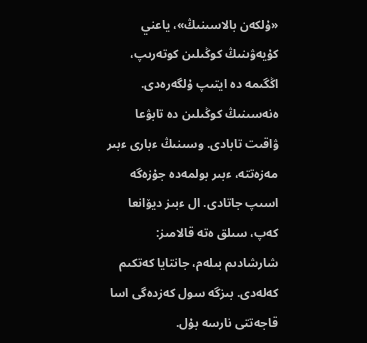«ۇلكەن بالاسىنىڭ»، ياعني كۇيەۋىنىڭ كوڭىلىن كوتەرىپ، اڭگىمە دە ايتىپ ۇلگەرەدى. ەنەسىنىڭ كوڭىلىن دە تابۋعا ۋاقىت تابادى. وسىنىڭ ءبارى ءبىر مەزەتتە، ءبىر بولمەدە جۇزەگە اسىپ جاتادى. ال ءبىز ديۆانعا كەپ، سىلق ەتە قالامىز: شارشادىم بىلەم، جانتايا كەتكىم كەلەدى. بىزگە سول كەزدەگى اسا قاجەتتى نارسە بۇل.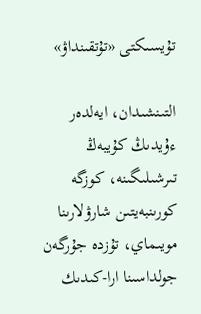تۇيسىكتى «تۇتقىنداۋ»

التىنشىدان، ايەلدەر ءۇيدىڭ كۇيبەڭ تىرشىلىگىنە، كوزگە كورىنبەيتىن شارۋلارىنا مويىماي، تۇزدە جۇرگەن جولداسىنا ارا-كىدىك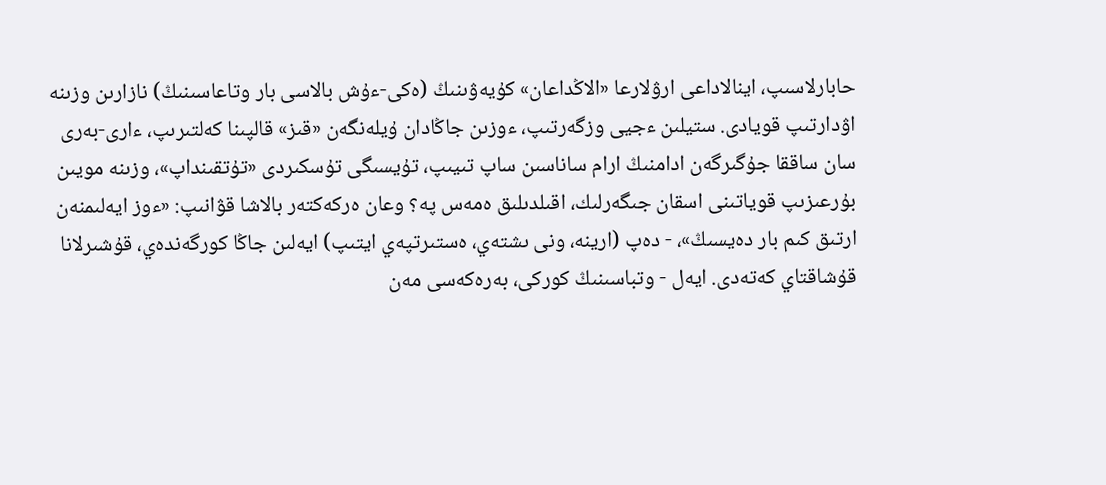حابارلاسىپ، اينالاداعى ارۋلارعا «الاڭداعان» كۇيەۋىنىڭ (ەكى-ءۇش بالاسى بار وتاعاسىنىڭ) نازارىن وزىنە اۋدارتىپ قويادى. ستيلىن ءجيى وزگەرتىپ، ءوزىن جاڭادان ۇيلەنگەن «قىز» قالپىنا كەلتىرىپ، ءارى-بەرى سان ساققا جۇگىرگەن ادامنىڭ ارام ساناسىن ساپ تىيىپ، تۇيسىگى تۇسكىردى «تۇتقىنداپ»، وزىنە مويىن بۇرعىزىپ قوياتىنى اسقان جىگەرلىك، اقىلدىلىق ەمەس پە؟ وعان ەركەكتەر بالاشا قۋانىپ: «ءوز ايەلىمنەن ارتىق كىم بار دەيسىڭ»، - دەپ (ارينە، ونى ىشتەي، ەستىرتپەي ايتىپ) ايەلىن جاڭا كورگەندەي، قۇشىرلانا قۇشاقتاي كەتەدى. ايەل - وتباسىنىڭ كوركى، بەرەكەسى مەن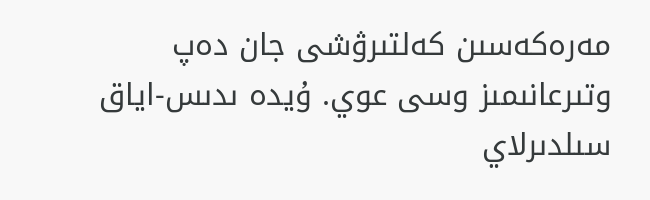مەرەكەسىن كەلتىرۋشى جان دەپ وتىرعانىمىز وسى عوي. ۇيدە ىدىس-اياق سىلدىرلاي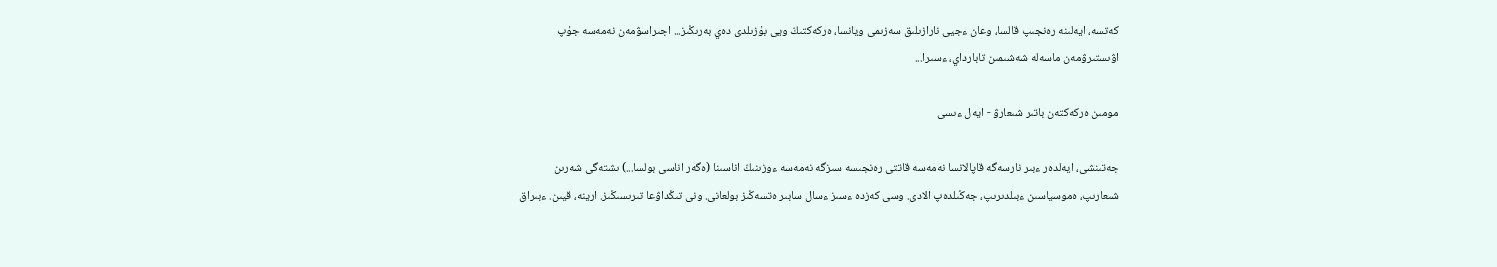كەتسە، ايەلىنە رەنجىپ قالسا، وعان ءجيى نارازىلىق سەزىمى ويانسا، ەركەكتىڭ ويى بۇزىلدى دەي بەرىڭىز... اجىراسۋمەن نەمەسە جۇپ اۋىستىرۋمەن ماسەلە شەشىمىن تابارداي، ءسىرا...

مومىن ەركەكتەن باتىر شىعارۋ - ايەل ءىسى

جەتىنشى، ايەلدەر ءبىر نارسەگە قاپالانسا نەمەسە قاتتى رەنجىسە سىزگە نەمەسە ءوزىنىڭ اناسىنا (ەگەر اناسى بولسا...) ىشتەگى شەرىن شىعارىپ، ەموسياسىن ءبىلدىرىپ، جەڭىلدەپ الادى. وسى كەزدە ءسىز ءسال سابىر ەتسەڭىز بولعانى. ونى تىڭداۋعا تىرىسىڭىز. ارينە، قيىن. ءبىراق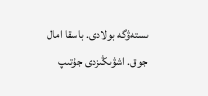ىستەۋگە بولادى. باسقا امال جوق. اشۋىڭىزدى جۇتىپ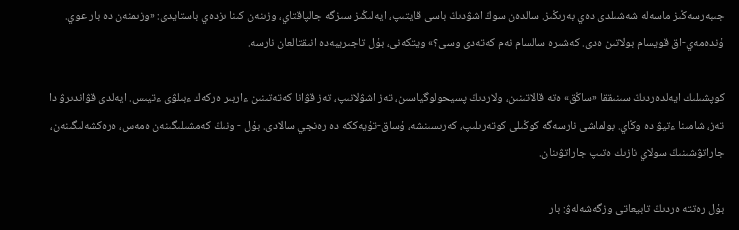جىبەرسەڭىز ماسەلە شەشىلدى دەي بەرىڭىز. سالدەن سوڭ اشۋدىڭ باسى قايتىپ، ايەلىڭىز سىزگە جالپاقتاي، وزىنەن كىنا ىزدەي باستايدى: «وزىمنەن دە بار عوي. ۇندەمەي-اق قويسام بولاتىن ەدى. كەشىرە سالسام نەم كەتەدى وسى؟» ويتكەنى، بۇل تاجىريبەدە انىقتالعان نارسە.

كوپشىلىك ايەلدەردىڭ سىنىققا «ساڭق» ەتە قالاتىنىن، ولاردىڭ پسيحولوگياسىن، تەز اشۋلانىپ، تەز قۋانا كەتەتىنىن ءاربىر ەركەك ءبىلۋى ءتيىس. ايەلدى قۋاندىرۋ دا تەز، شامىنا ءتيۋ دە وڭاي. بولماشى نارسەگە كوڭىلى كوتەرىلىپ، كەرىسىنشە، ۇساق-تۇيەككە دە رەنجي سالادى. بۇل - ونىڭ كەمشىلىگىنەن ەمەس، ەرەكشەلىگىنەن، جاراتۋشىنىڭ سولاي نازىك ەتىپ جاراتۋىنان.

بۇل رەتتە ەردىڭ تابيعاتى وزگەشەلەۋ: بار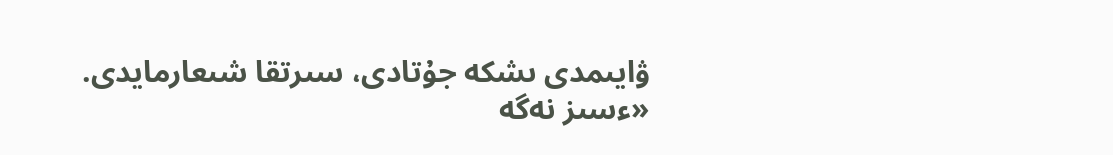ۋايىمدى ىشكە جۇتادى، سىرتقا شىعارمايدى. «ءسىز نەگە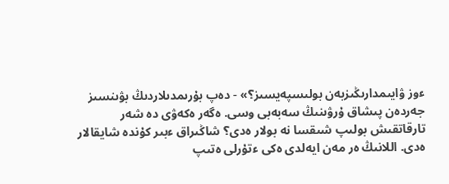ءوز ۋايىمدارىڭىزبەن بولىسپەيسىز؟» - دەپ بۇرىمدىلاردىڭ بۋىنسىز جەردەن پىشاق ۇرۋىنىڭ سەبەبى وسى. ەگەر ەكەۋى دە شەر تارقاتقىش بولىپ شىقسا نە بولار ەدى؟ شاڭىراق ءبىر كۇندە شايقالار ەدى. اللانىڭ ەر مەن ايەلدى ەكى ءتۇرلى ەتىپ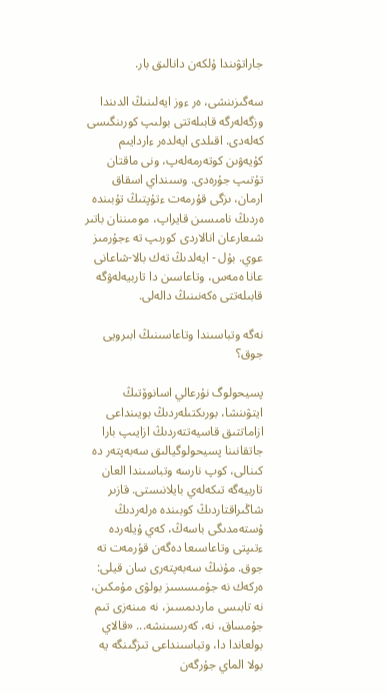جاراتۋىندا ۇلكەن دانالىق بار.

سەگىزىنشى، ەر ءوز ايەلىنىڭ الدىندا وزگەلەرگە قابىلەتتى بولىپ كورىنگىسى كەلەدى. اقىلدى ايەلدەر ءاردايىم كۇيەۋىن كوتەرمەلەپ، ونى ماقتان تۇتىپ جۇرەدى. وسىنداي اسقاق ارمان، ىزگى قۇرمەت ءتۇپتىڭ تۇبىندە ەردىڭ نامىسىن قايراپ، مومىننان باتىر شىعارعان انالاردى كورىپ تە ءجۇرمىز عوي. بۇل - ايەلدىڭ تەك بالا-شاعانى عانا ەمەس، وتاعاسىن دا تاربيەلەۋگە قابىلەتتى ەكەنىنىڭ دالەلى.

نەگە وتباسىندا وتاعاسىنىڭ ابىرويى جوق؟

پسيحولوگ نۇرعالي اسانوۆتىڭ ايتۋىنشا، بورىكتىلەردىڭ بويىنداعى ازاماتتىق قاسيەتتەردىڭ ازايىپ بارا جاتقانىنا پسيحولوگيالىق سەبەپتەر دە كىنالى، كوپ نارسە وتباسىندا العان تاربيەگە تىكەلەي بايلانىستى. قازىر شاڭىراقتاردىڭ كوبىندە ەرلەردىڭ ۇستەمدىگى باسەڭ، كەي ۇيلەردە ءتىپتى وتاعاسىعا دەگەن قۇرمەت تە جوق. مۇنىڭ سەبەپتەرى سان قيلى: ەركەك نە جۇمىسسىز بولۋى مۇمكىن، نە تابىسى ماردىمسىز، نە مىنەزى تىم جۇمساق، نە، كەرىسىنشە... «قالاي بولعاندا دا، وتباسىنداعى تىزگىنگە يە بولا الماي جۇرگەن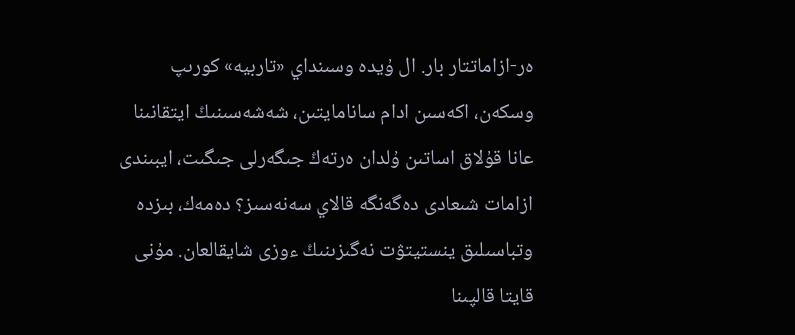ەر-ازاماتتار بار. ال ۇيدە وسىنداي «تاربيە» كورىپ وسكەن، اكەسىن ادام سانامايتىن، شەشەسىنىڭ ايتقانىنا عانا قۇلاق اساتىن ۇلدان ەرتەڭ جىگەرلى جىگىت، ايبىندى ازامات شىعادى دەگەنگە قالاي سەنەسىز؟ دەمەك، بىزدە وتباسىلىق ينستيتۋت نەگىزىنىڭ ءوزى شايقالعان. مۇنى قايتا قالپىنا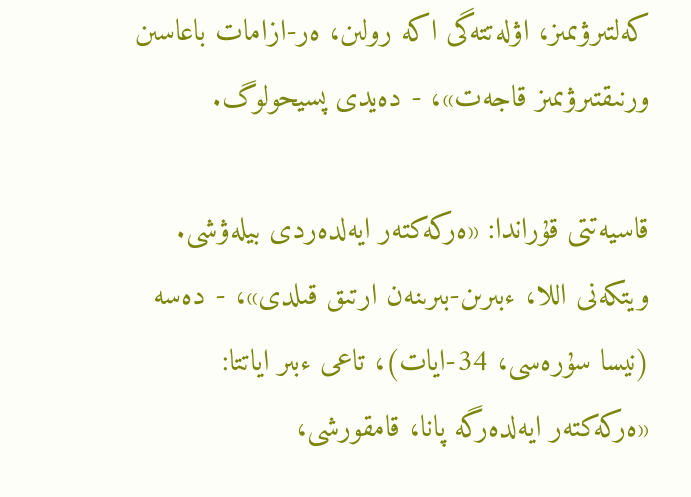كەلتىرۋىمىز، اۋلەتتەگى اكە رولىن، ەر-ازامات باعاسىن ورنىقتىرۋىمىز قاجەت»، - دەيدى پسيحولوگ.

قاسيەتتى قۇراندا: «ەركەكتەر ايەلدەردى بيلەۋشى. ويتكەنى اللا، ءبىرىن-بىرىنەن ارتىق قىلدى»، - دەسە (نيسا سۇرەسى، 34-ايات)، تاعى ءبىر اياتتا: «ەركەكتەر ايەلدەرگە پانا، قامقورشى،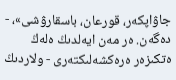جاۋاپكەر، قورعان، باسقارۋشى»، - دەگەن. ەر مەن ايەلدىڭ ەلەڭ ەتكىزەر ەرەكشەلىكتەرى - ولاردىڭ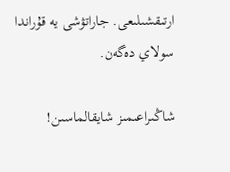ارتىقشىلىعى. جاراتۋشى يە قۇراندا سولاي دەگەن.

شاڭىراعىمىز شايقالماسىن!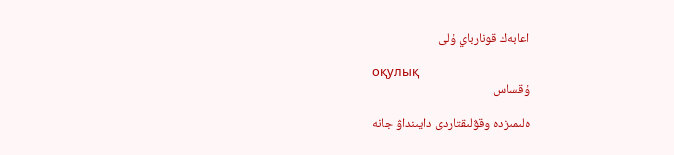اعابەك قونارباي ۇلى

оқулық
ۇقساس

ەلىمىزدە وقۋلىقتاردى دايىنداۋ جانە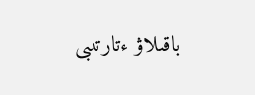باقىلاۋ ءتارتىبى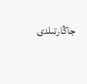جاڭارتىلدى